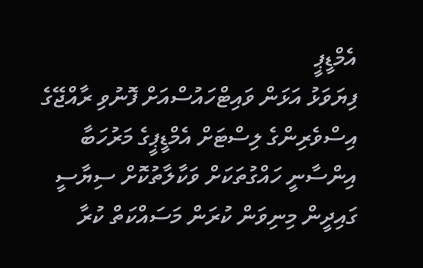އެމްޑީޕީ
ފިޔަވަޅު އަޅަން ވައިޓްހައުސްއަށް ފޮނުވި ރާއްޖޭގެ އިސްވެރިންގެ ލިސްޓަށް އެމްޑީޕީގެ މަރުހަބާ
އިންސާނީ ހައްގުތަކަށް ވަކާލާތުކޮށް ސިޔާސީ ގައިދީން މިނިވަން ކުރަން މަސައްކަތް ކުރާ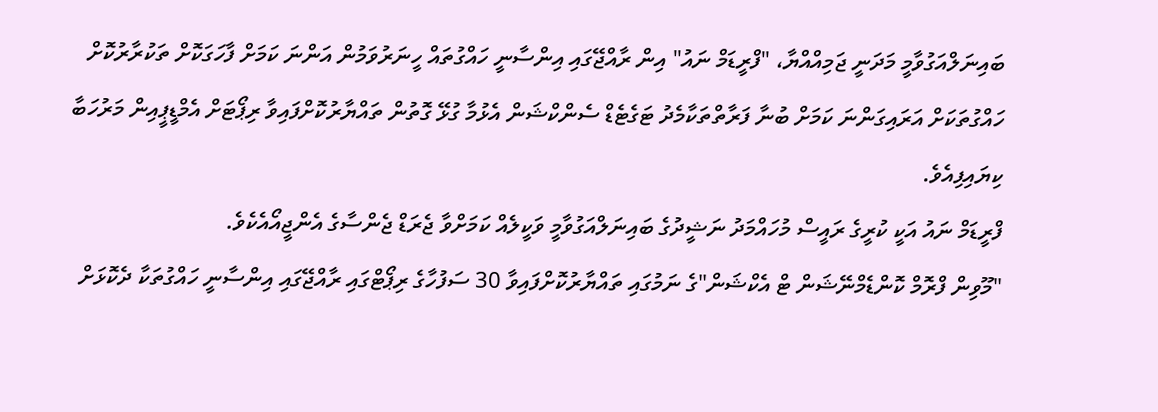ބައިނަލްއަގުވާމީ މަދަނީ ޖަމިއްއްޔާ، "ފްރީޑަމް ނައު" އިން ރާއްޖޭގައި އިންސާނީ ހައްގުތައް ހީނަރުވަމުން އަންނަ ކަމަށް ފާހަގަކޮށް ތަކުރާރުކޮށް ހައްގުތަކަށް އަރައިގަންނަ ކަމަށް ބުނާ ފަރާތްތަކާމެދު ޓަގެޓެޑް ސެންކްޝަން އެޅުމާ ގުޅޭ ގޮތުން ތައްޔާރުކޮށްފައިވާ ރިޕޯޓަށް އެމްޑީޕީއިން މަރުހަބާ ކިޔައިފިއެވެ.
ފްރީޑަމް ނައު އަކީ ކުރީގެ ރައީސް މުހައްމަދު ނަޝީދުގެ ބައިނަލްއަގުވާމީ ވަކީލެއް ކަމަށްވާ ޖެރަޑް ޖެންސާގެ އެންޖީއޯއެކެވެ.
"މޫވިން ފްރޮމް ކޮންޑެމްނޭޝަން ޓް އެކްޝަން"ގެ ނަމުގައި ތައްޔާރުކޮށްފައިވާ 30 ސަފުހާގެ ރިޕޯޓްގައި ރާއްޖޭގައި އިންސާނީ ހައްގުތަކާ ދެކޮޅަށް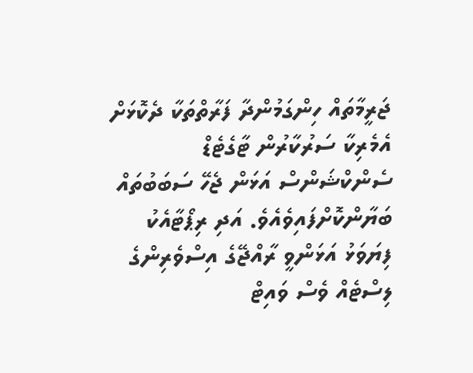ޖަރީމާތައް ހިންގަމުންދާ ފަރާތްތަކާ ދެކޮޅަށް އެމެރިކާ ސަރުކާރުން ޓާގެޓެޑް ސެންކްޝަންސް އަޅަން ޖެހޭ ސަބަބުތައް ބަޔާންކޮށްފައިވެއެވެ. އަދި ރިޕޯޓާއެކު ފިޔަވަޅު އަޅަންވީ ރާއްޖޭގެ އިސްވެރިންގެ ލިސްޓެއް ވެސް ވައިޓް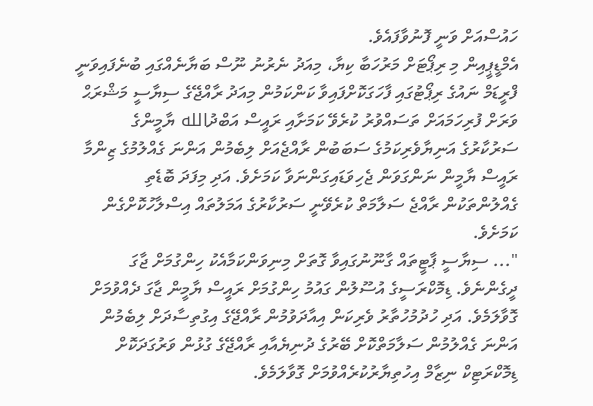ހައުސްއަށް ވަނީ ފޮނުވާފައެވެ.
އެމްޑީޕީއިން މި ރިޕޯޓަށް މަރުހަބާ ކިޔާ، މިއަދު ނެރުނު ނޫސް ބަޔާނެއްގައި ބުނެފައިވަނީ ފްރީޑަމް ނައުގެ ރިޕޯޓުގައި ފާހަގަކޮށްފައިވާ ކަންކަމުން މިއަދު ރާއްޖޭގެ ސިޔާސީ މަޝްރަޙް ވަރަށް ފުރިހަމައަށް ތަސައްވުރު ކުރެވޭ ކަމަށާއި ރައީސް އަބްދުالله ޔާމީންގެ ސަރުކާރުގެ އަނިޔާވެރިކަމުގެ ސަބަބުން ރާއްޖެއަށް ލިބެމުން އަންނަ ގެއްލުމުގެ ޒިންމާ ރައީސް ޔާމީން ނަންގަވަން ޖެހިވަޑައިގަންނަވާ ކަމަށެވެ. އަދި މިފަދަ ބޮޑެތި ގެއްލުންތަކުން ރާއްޖެ ސަލާމަތް ކުރެވޭނީ ސަރުކާރުގެ އަމަލުތައް އިސްލާހުކޮށްގެން ކަމަށެވެ.
"... ސިޔާސީ ޕާޓީތައް ގާނޫނުގައިވާ ގޮތަށް މިނިވަންކަމާއެކު ހިންގުމަށް ޖާގަ ދީގެންނެވެ. ޑިމޮކްރަސީގެ އުސޫލުން ގައުމު ހިންގުމަށް ރައީސް ޔާމީން ޖާގަ ދެއްވުމަށް ގޮވާލަމެވެ. އަދި ހުދުމުހުތާރު ވެރިކަން އިއާދަވުމުން ރާއްޖޭގެ އިގުތިސާދަށް ލިބެމުން އަންނަ ގެއްލުމުން ސަލާމަތްކޮށް ބޭރުގެ ދުނިޔެއާއި ރާއްޖޭގެ ގުޅުން ވަރުގަދަކޮށް ޑިމޮކްރަޓިކް ނިޒާމް އިހުތިޔާރުކުރެއްވުމަށް ގޮވާލަމެވެ.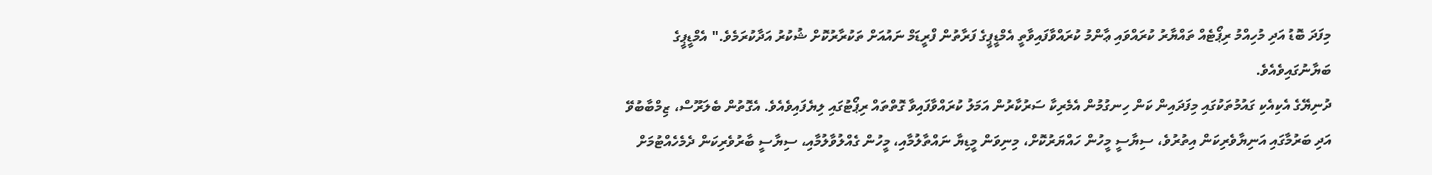މިފަދަ ބޮޑު އަދި މުހިއްމު ރިޕޯޓެއް ތައްޔާރު ކުރައްވައި ޢާންމު ކުރައްވާފައިވާތީ އެމްޑީޕީގެ ފަރާތުން ފްރީޑަމް ނައުއަށް ތަކުރާރުކޮށް ޝުކުރު އަދާކުރަމެވެ." އެމްޑީޕީގެ ބަޔާނުގައިވެއެވެ.
ދުނިޔޭގެ އެކިއެކި ގައުމުތަކުގައި މިފަދައިން ކަން ހިނގުމުން އެމެރިކާ ސަރުކާރުން އަމަލު ކުރައްވާފައިވާ ގޮތްތައް ރިޕޯޓުގައި ލިޔެފައިވެއެވެ. އެގޮތުން ބެލަރޫސް، ޒިމްބާބުވޭ އަދި ބަރުމާގައި އަނިޔާވެރިކަން އިތުރުވެ، ސިޔާސީ މީހުން ހައްޔަރުކޮށް، މިނިވަން މީޑިޔާ ނައްތާލުމާއި، މީހުން ގެއްލުވާލުމާއި، ސިޔާސީ ބާރުވެރިކަން ދެމެހެއްޓުމަށް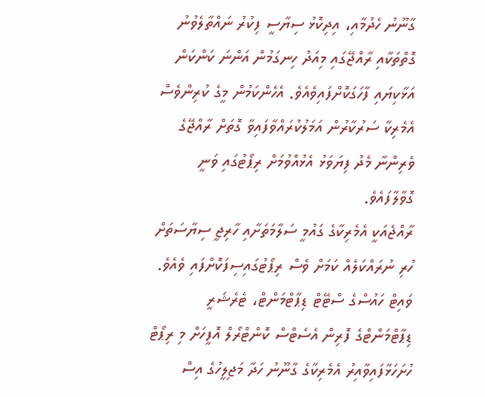ގާނޫނު ހެދުމާއި، އިދިކޮޅު ސިޔާސީ ފިކުރު ނައްތާލެވުނު ގޮތްތަކާއި ރާއްޖޭގައި މިއަދު ހިނގަމުން އަންނަ ކަންކަން އަޅާކިޔައި ފާހަގަކޮށްފައިވެއެވެ. އެހެންކަމުން މީގެ ކުރިންވެސް އެމެރިކާ ސަރުކާރުން އަމަލުކުރައްވާފައިވާ ގޮތަށް ރާއްޖޭގެ ވެރިންނާ މެދު ފިޔަވަޅު އެޅުއްވުމަށް ރިޕޯޓުގައި ވަނީ ގޮވާލާފައެވެ.
ރާއްޖެއަކީ އެމެރިކާގެ ގައުމީ ސަލާމަތަށާއި ހާރިޖީ ސިޔާސަތަށް ހުރި ނުރައްކަލެއް ކަމަށް ވެސް ރިޕޯޓުގައިސިފަކޮށްފައި ވެއެވެ.
ވައިޓް ހައުސްގެ ސްޓޭޓް ޑިޕާޓްމަންޓް، ޓެރެޝަރީ ޑިޕާޓްމަންޓްގެ ފޮރިން އެސެޓްސް ކޮންޓްރޯލް އޮފީހަށް މި ރިޕޯޓް ހުށަހަޅާފައިވާއިރު އެމެރިކާގެ ގާނޫނު ހަދާ މަޖިލީހުގެ އިސް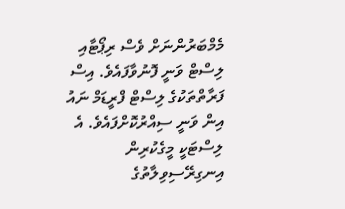މެމްބަރުންނަށް ވެސް ރިޕޯޓާއި ލިސްޓް ވަނީ ފޮނުވާފައެވެ. އިސް ފަރާތްތަކުގެ ލިސްޓް ފްރީޑަމް ނައު އިން ވަނީ ސިއްރުކޮށްފައެވެ. އެ ލިސްޓަކީ މީގެކުރިން އިނގިރޭސިވިލާތުގެ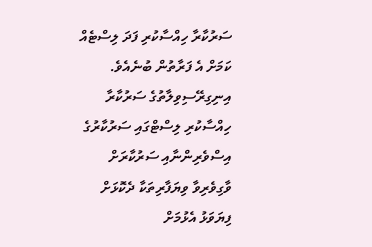ސަރުކާރާ ހިއްސާކުރި ފަދަ ލިސްޓެއް ކަމަށް އެ ފަރާތުން ބުނެއެވެ. އިނިގިރޭސިވިލާތުގެ ސަރުކާރާ ހިއްސާކުރި ލިސްޓްގައި ސަރުކާރުގެ އިސްވެރިންނާއި ސަރުކާރަށް ވާގިވެރިވާ ވިޔަފާރިތަކާ ދެކޮޅަށް ފިޔަވަޅު އެޅުމަށް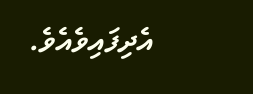އެދިފައިވެއެވެ.